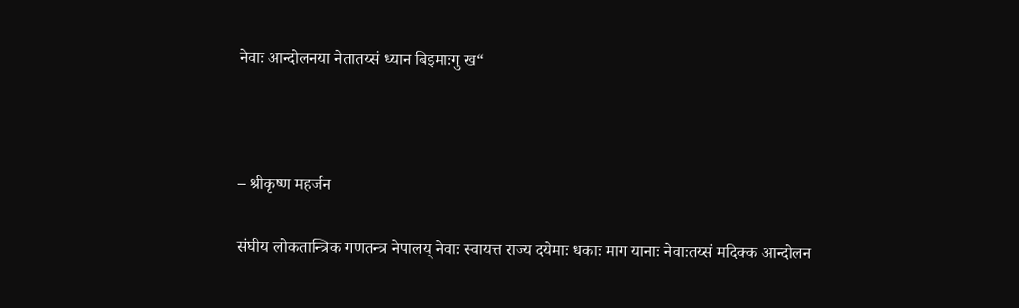नेवाः आन्दोलनया नेतातय्सं ध्यान बिइमाःगु ख“



– श्रीकृष्ण महर्जन

संघीय लोकतान्त्रिक गणतन्त्र नेपालय् नेवाः स्वायत्त राज्य दयेमाः धकाः माग यानाः नेवाःतय्सं मदिक्क आन्दोलन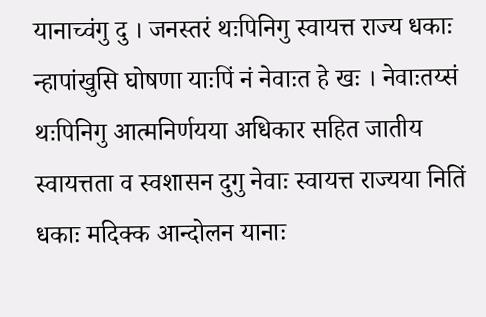यानाच्वंगु दु । जनस्तरं थःपिनिगु स्वायत्त राज्य धकाः न्हापांखुसि घोषणा याःपिं नं नेवाःत हे खः । नेवाःतय्सं थःपिनिगु आत्मनिर्णयया अधिकार सहित जातीय स्वायत्तता व स्वशासन दुगु नेवाः स्वायत्त राज्यया नितिं धकाः मदिक्क आन्दोलन यानाः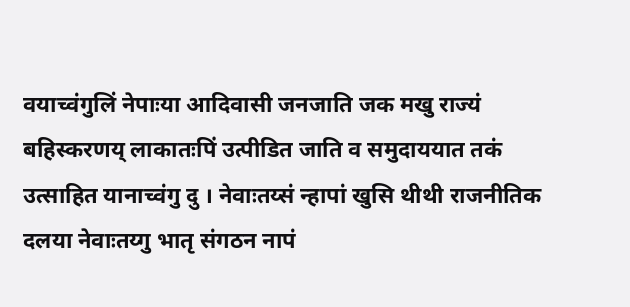वयाच्वंगुलिं नेपाःया आदिवासी जनजाति जक मखु राज्यं बहिस्करणय् लाकातःपिं उत्पीडित जाति व समुदाययात तकं उत्साहित यानाच्वंगु दु । नेवाःतय्सं न्हापां खुसि थीथी राजनीतिक दलया नेवाःतय्गु भातृ संगठन नापं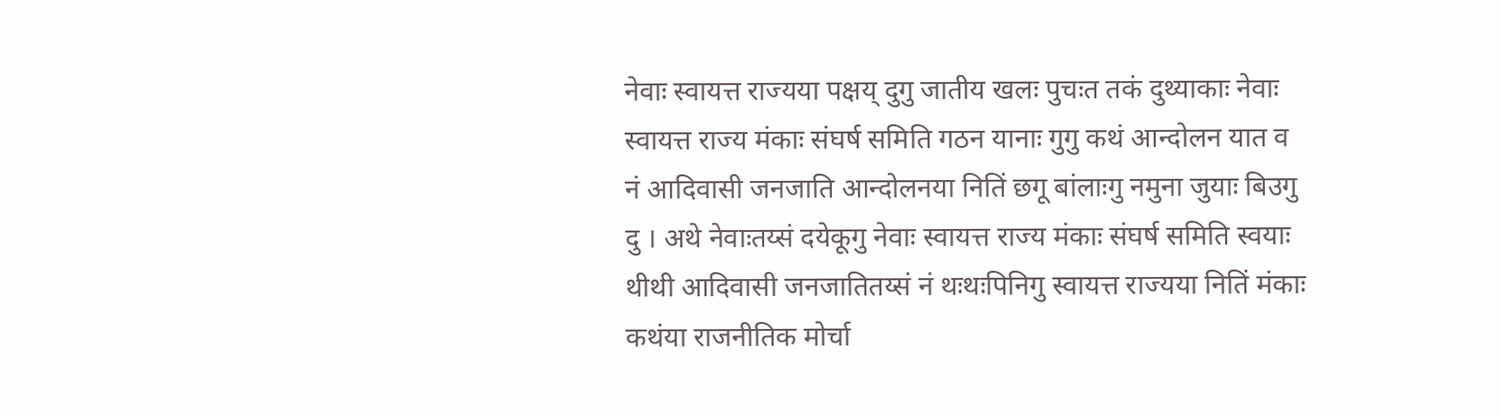नेवाः स्वायत्त राज्यया पक्षय् दुगु जातीय खलः पुचःत तकं दुथ्याकाः नेवाः स्वायत्त राज्य मंकाः संघर्ष समिति गठन यानाः गुगु कथं आन्दोलन यात व नं आदिवासी जनजाति आन्दोलनया नितिं छगू बांलाःगु नमुना जुयाः बिउगु दु । अथे नेवाःतय्सं दयेकूगु नेवाः स्वायत्त राज्य मंकाः संघर्ष समिति स्वयाः थीथी आदिवासी जनजातितय्सं नं थःथःपिनिगु स्वायत्त राज्यया नितिं मंकाः कथंया राजनीतिक मोर्चा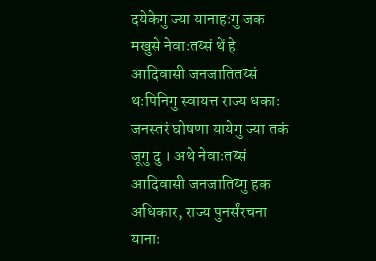दयेकेगु ज्या यानाहःगु जक मखुसे नेवाःतय्सं थें हे आदिवासी जनजातितय्सं थःपिनिगु स्वायत्त राज्य धकाः जनस्तरं घोषणा यायेगु ज्या तकं जूगु दु । अथे नेवाःतय्सं आदिवासी जनजातिय्गु हक अधिकार, राज्य पुनर्संरचना यानाः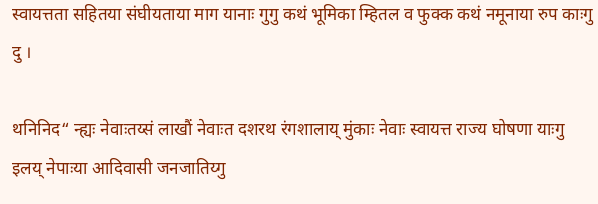स्वायत्तता सहितया संघीयताया माग यानाः गुगु कथं भूमिका म्हितल व फुक्क कथं नमूनाया रुप काःगु दु ।

थनिनिद“ न्ह्यः नेवाःतय्सं लाखौं नेवाःत दशरथ रंगशालाय् मुंकाः नेवाः स्वायत्त राज्य घोषणा याःगु इलय् नेपाःया आदिवासी जनजातिय्गु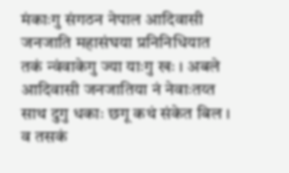मंकाःगु संगठन नेपाल आदिवासी जनजाति महासंघया प्रनिनिधियात तकं न्वंवाकेगु ज्या याःगु खः । अबले आदिवासी जनजातिया नं नेवाःतय्त साथ दुगु धकाः छगू कथं संकेत बिल । व तसकं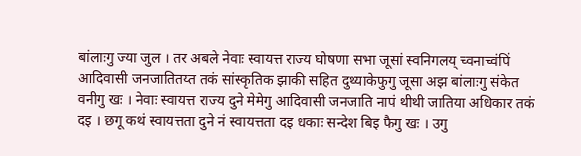बांलाःगु ज्या जुल । तर अबले नेवाः स्वायत्त राज्य घोषणा सभा जूसां स्वनिगलय् च्वनाच्वंपिं आदिवासी जनजातितय्त तकं सांस्कृतिक झाकी सहित दुथ्याकेफुगु जूसा अझ बांलाःगु संकेत वनीगु खः । नेवाः स्वायत्त राज्य दुने मेमेगु आदिवासी जनजाति नापं थीथी जातिया अधिकार तकं दइ । छगू कथं स्वायत्तता दुने नं स्वायत्तता दइ धकाः सन्देश बिइ फैगु खः । उगु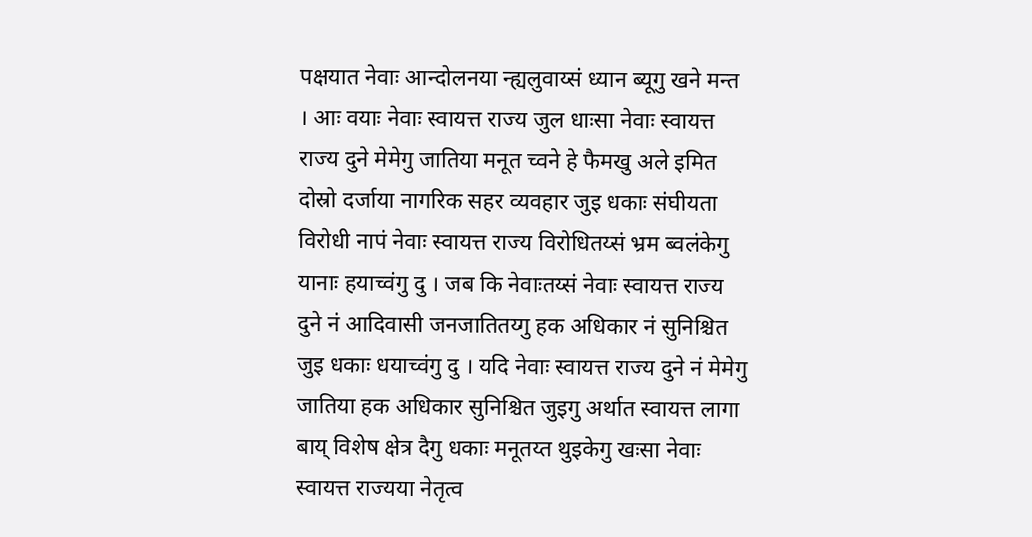पक्षयात नेवाः आन्दोलनया न्ह्यलुवाय्सं ध्यान ब्यूगु खने मन्त । आः वयाः नेवाः स्वायत्त राज्य जुल धाःसा नेवाः स्वायत्त राज्य दुने मेमेगु जातिया मनूत च्वने हे फैमखु अले इमित दोस्रो दर्जाया नागरिक सहर व्यवहार जुइ धकाः संघीयता विरोधी नापं नेवाः स्वायत्त राज्य विरोधितय्सं भ्रम ब्वलंकेगु यानाः हयाच्वंगु दु । जब कि नेवाःतय्सं नेवाः स्वायत्त राज्य दुने नं आदिवासी जनजातितय्गु हक अधिकार नं सुनिश्चित जुइ धकाः धयाच्वंगु दु । यदि नेवाः स्वायत्त राज्य दुने नं मेमेगु जातिया हक अधिकार सुनिश्चित जुइगु अर्थात स्वायत्त लागा बाय् विशेष क्षेत्र दैगु धकाः मनूतय्त थुइकेगु खःसा नेवाः स्वायत्त राज्यया नेतृत्व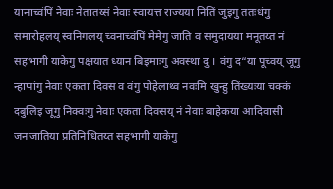यानाच्वंपिं नेवाः नेतातय्सं नेवाः स्वायत्त राज्यया नितिं जुइगु ततःधंगु समारोहलय् स्वनिगलय् च्वनाच्वंपिं मेमेगु जाति व समुदायया मनूतय्त नं सहभागी याकेगु पक्षयात ध्यान बिइमाःगु अवस्था दु । वंगु द“या पूच्वय् जूगु न्हापांगु नेवाः एकता दिवस व वंगु पोहेलाथ्व नवःमि खुन्हु तिंख्यःया चक्कं दबुलिइ जूगु निक्वःगु नेवाः एकता दिवसय् नं नेवाः बाहेकया आदिवासी जनजातिया प्रतिनिधितय्त सहभागी याकेगु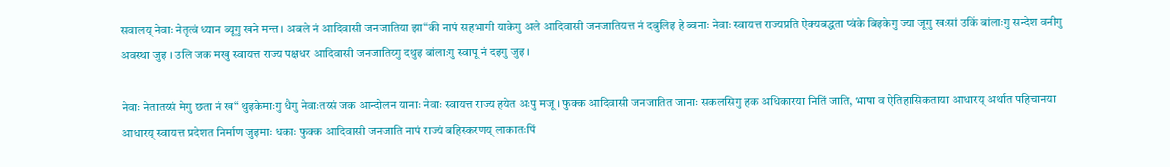सवालय् नेवाः नेतृत्वं ध्यान ब्यूगु खने मन्त । अबले नं आदिवासी जनजातिया झा“की नापं सहभागी याकेगु अले आदिवासी जनजातियत्त नं दबुलिइ हे ब्वनाः नेवाः स्वायत्त राज्यप्रति ऐक्यबद्धता प्वंके बिइकेगु ज्या जूगु खःसां उकिं बांलाःगु सन्देश वनीगु अवस्था जुइ । उलि जक मखु स्वायत्त राज्य पक्षधर आदिवासी जनजातिय्गु दथुइ बांलाःगु स्वापू नं दइगु जुइ ।

नेवाः नेतातय्सं मेगु छता नं ख“ थुइकेमाःगु धैगु नेवाःतय्सं जक आन्दोलन यानाः नेवाः स्वायत्त राज्य हयेत अःपु मजू । फुक्क आदिवासी जनजातित जानाः सकलसिगु हक अधिकारया नितिं जाति, भाषा व ऐतिहासिकताया आधारय् अर्थात पहिचानया आधारय् स्वायत्त प्रदेशत निर्माण जुइमाः धकाः फुक्क आदिवासी जनजाति नापं राज्यं बहिस्करणय् लाकातःपिं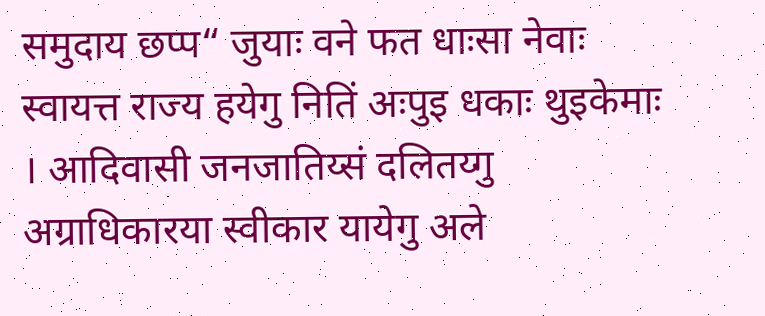समुदाय छप्प“ जुयाः वने फत धाःसा नेवाः स्वायत्त राज्य हयेगु नितिं अःपुइ धकाः थुइकेमाः । आदिवासी जनजातिय्सं दलितय्गु अग्राधिकारया स्वीकार यायेगु अले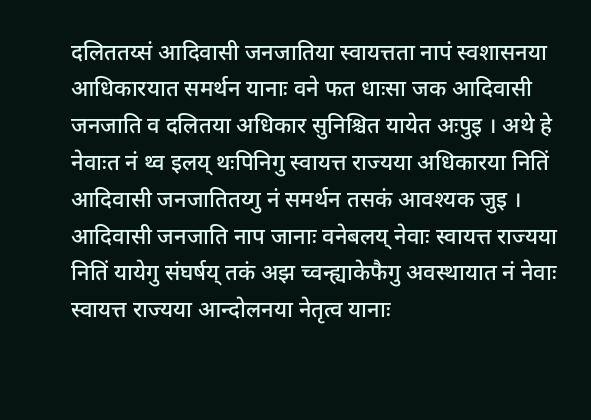दलिततय्सं आदिवासी जनजातिया स्वायत्तता नापं स्वशासनया आधिकारयात समर्थन यानाः वने फत धाःसा जक आदिवासी जनजाति व दलितया अधिकार सुनिश्चित यायेत अःपुइ । अथे हे नेवाःत नं थ्व इलय् थःपिनिगु स्वायत्त राज्यया अधिकारया नितिं आदिवासी जनजातितय्गु नं समर्थन तसकं आवश्यक जुइ । आदिवासी जनजाति नाप जानाः वनेबलय् नेवाः स्वायत्त राज्यया नितिं यायेगु संघर्षय् तकं अझ च्वन्ह्याकेफैगु अवस्थायात नं नेवाः स्वायत्त राज्यया आन्दोलनया नेतृत्व यानाः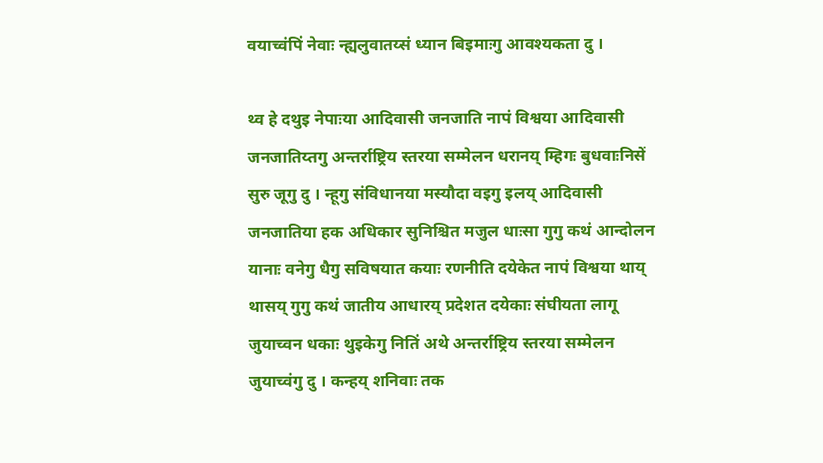वयाच्वंपिं नेवाः न्ह्यलुवातय्सं ध्यान बिइमाःगु आवश्यकता दु ।

थ्व हे दथुइ नेपाःया आदिवासी जनजाति नापं विश्वया आदिवासी जनजातिय्तगु अन्तर्राष्ट्रिय स्तरया सम्मेलन धरानय् म्हिगः बुधवाःनिसें सुरु जूगु दु । न्हूगु संविधानया मस्यौदा वइगु इलय् आदिवासी जनजातिया हक अधिकार सुनिश्चित मजुल धाःसा गुगु कथं आन्दोलन यानाः वनेगु धैगु सविषयात कयाः रणनीति दयेकेत नापं विश्वया थाय् थासय् गुगु कथं जातीय आधारय् प्रदेशत दयेकाः संघीयता लागू जुयाच्वन धकाः थुइकेगु नितिं अथे अन्तर्राष्ट्रिय स्तरया सम्मेलन जुयाच्वंगु दु । कन्हय् शनिवाः तक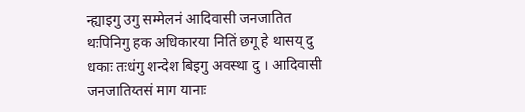न्ह्याइगु उगु सम्मेलनं आदिवासी जनजातित थःपिनिगु हक अधिकारया नितिं छगू हे थासय् दु धकाः तःधंगु शन्देश बिइगु अवस्था दु । आदिवासी जनजातिय्तसं माग यानाः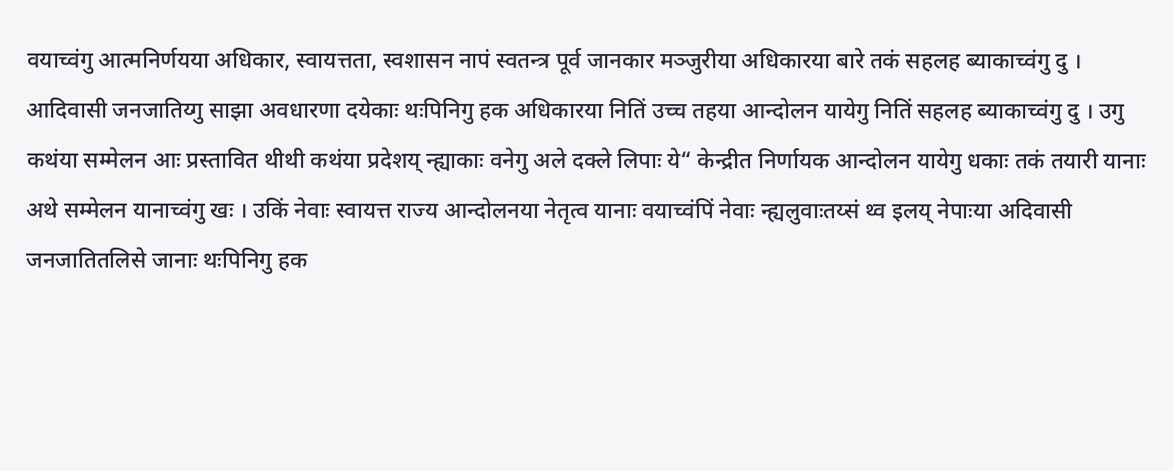वयाच्वंगु आत्मनिर्णयया अधिकार, स्वायत्तता, स्वशासन नापं स्वतन्त्र पूर्व जानकार मञ्जुरीया अधिकारया बारे तकं सहलह ब्याकाच्वंगु दु । आदिवासी जनजातिय्गु साझा अवधारणा दयेकाः थःपिनिगु हक अधिकारया नितिं उच्च तहया आन्दोलन यायेगु नितिं सहलह ब्याकाच्वंगु दु । उगु कथंया सम्मेलन आः प्रस्तावित थीथी कथंया प्रदेशय् न्ह्याकाः वनेगु अले दक्ले लिपाः ये“ केन्द्रीत निर्णायक आन्दोलन यायेगु धकाः तकं तयारी यानाः अथे सम्मेलन यानाच्वंगु खः । उकिं नेवाः स्वायत्त राज्य आन्दोलनया नेतृत्व यानाः वयाच्वंपिं नेवाः न्ह्यलुवाःतय्सं थ्व इलय् नेपाःया अदिवासी जनजातितलिसे जानाः थःपिनिगु हक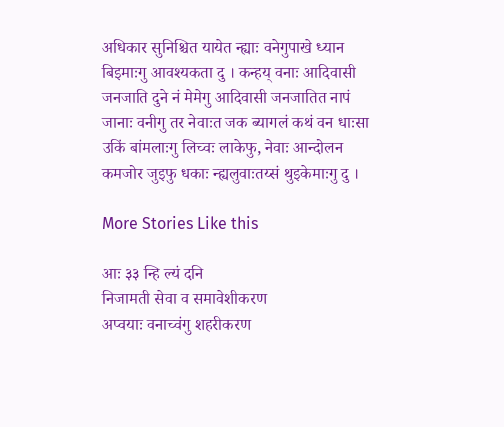अधिकार सुनिश्चित यायेत न्ह्याः वनेगुपाखे ध्यान बिइमाःगु आवश्यकता दु । कन्हय् वनाः आदिवासी जनजाति दुने नं मेमेगु आदिवासी जनजातित नापं जानाः वनीगु तर नेवाःत जक ब्यागलं कथं वन धाःसा उकिं बांमलाःगु लिच्वः लाकेफु, नेवाः आन्दोलन कमजोर जुइफु धकाः न्ह्यलुवाःतय्सं थुइकेमाःगु दु ।

More Stories Like this

आः ३३ न्हि ल्यं दनि
निजामती सेवा व समावेशीकरण
अप्वयाः वनाच्वंगु शहरीकरण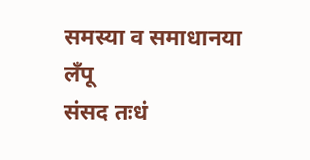समस्या व समाधानया लँपू
संसद तःधं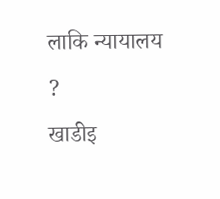लाकि न्यायालय ?
खाडीइ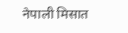नेपाली मिसात